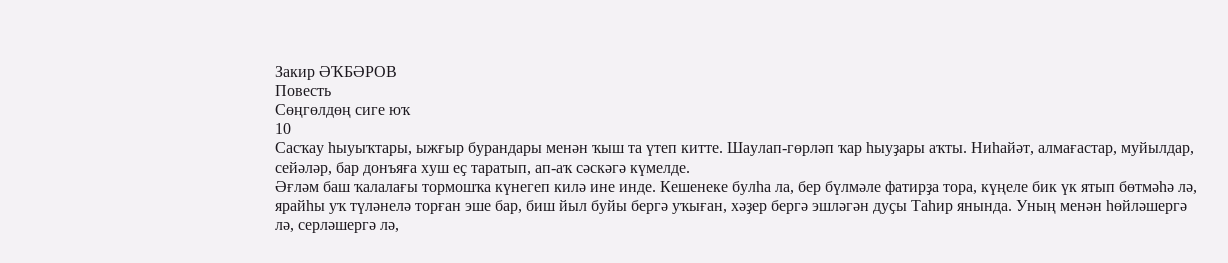Закир ӘҠБӘРОВ
Повесть
Сөңгөлдөң сиге юҡ
10
Сасҡау һыуыҡтары, ыжғыр бурандары менән ҡыш та үтеп китте. Шаулап-гөрләп ҡар һыуҙары аҡты. Ниһайәт, алмағастар, муйылдар, сейәләр, бар донъяға хуш еҫ таратып, ап-аҡ сәскәгә күмелде.
Әғләм баш ҡалалағы тормошҡа күнегеп килә ине инде. Кешенеке булһа ла, бер бүлмәле фатирҙа тора, күңеле бик үк ятып бөтмәһә лә, ярайһы уҡ түләнелә торған эше бар, биш йыл буйы бергә уҡыған, хәҙер бергә эшләгән дуҫы Таһир янында. Уның менән һөйләшергә лә, серләшергә лә,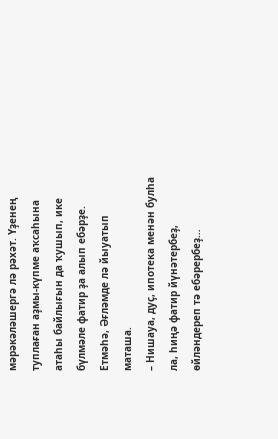мәрәкәләшергә лә рәхәт. Үҙенең туплаған аҙмы-күпме аҡсаһына атаһы байлығын да ҡушып, ике бүлмәле фатир ҙа алып ебәрҙе. Етмәһә, Әғләмде лә йыуатып маташа.
– Нишауа, дуҫ, ипотека менән булһа ла, һиңә фатир йүнәтербеҙ, өйләндереп тә ебәрербеҙ…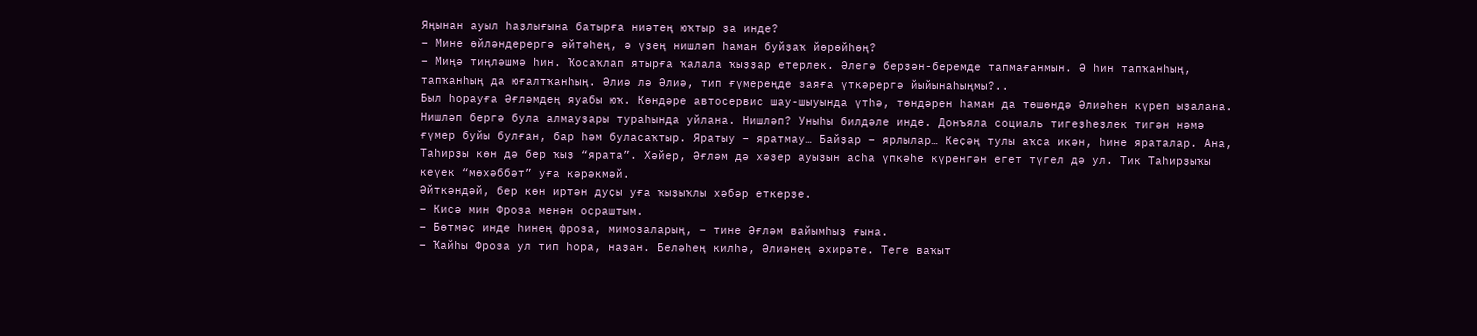Яңынан ауыл һаҙлығына батырға ниәтең юҡтыр ҙа инде?
– Мине өйләндерергә әйтәһең, ә үҙең нишләп һаман буйҙаҡ йөрөйһөң?
– Миңә тиңләшмә һин. Ҡосаҡлап ятырға ҡалала ҡыҙҙар етерлек. Әлегә берҙән-беремде тапмағанмын. Ә һин тапҡанһың, тапҡанһың да юғалтҡанһың. Әлиә лә Әлиә, тип ғүмереңде заяға үткәрергә йыйынаһыңмы?..
Был һорауға Әғләмдең яуабы юҡ. Көндәре автосервис шау-шыуында үтһә, төндәрен һаман да төшөндә Әлиәһен күреп ыҙалана. Нишләп бергә була алмауҙары тураһында уйлана. Нишләп? Уныһы билдәле инде. Донъяла социаль тигеҙһеҙлек тигән нәмә ғүмер буйы булған, бар һәм буласаҡтыр. Яратыу – яратмау… Байҙар – ярлылар… Кеҫәң тулы аҡса икән, һине яраталар. Ана, Таһирҙы көн дә бер ҡыҙ “ярата”. Хәйер, Әғләм дә хәҙер ауыҙын асһа үпкәһе күренгән егет түгел дә ул. Тик Таһирҙыҡы кеүек “мөхәббәт” уға кәрәкмәй.
Әйткәндәй, бер көн иртән дуҫы уға ҡыҙыҡлы хәбәр еткерҙе.
– Кисә мин Фроза менән осраштым.
– Бөтмәҫ инде һинең фроза, мимозаларың, – тине Әғләм вайымһыҙ ғына.
– Ҡайһы Фроза ул тип һора, наҙан. Беләһең килһә, Әлиәнең әхирәте. Теге ваҡыт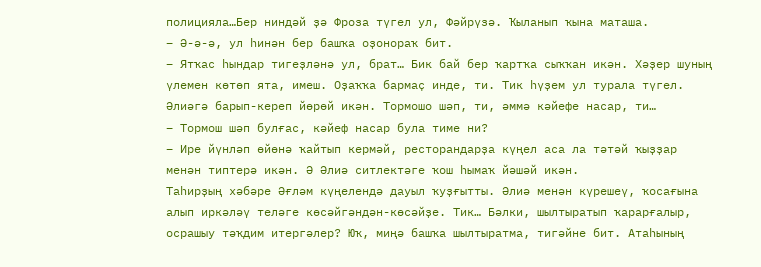полицияла…Бер ниндәй ҙә Фроза түгел ул, Фәйрүзә. Ҡыланып ҡына маташа.
– Ә-ә-ә, ул һинән бер башҡа оҙонораҡ бит.
– Ятҡас һындар тигеҙләнә ул, брат… Бик бай бер ҡартҡа сыҡҡан икән. Хәҙер шуның үлемен көтөп ята, имеш. Оҙаҡҡа бармаҫ инде, ти. Тик һүҙем ул турала түгел. Әлиәгә барып-кереп йөрөй икән. Тормошо шәп, ти, әммә кәйефе насар, ти…
– Тормош шәп булғас, кәйеф насар була тиме ни?
– Ире йүнләп өйөнә ҡайтып кермәй, ресторандарҙа күңел аса ла тәтәй ҡыҙҙар менән типтерә икән. Ә Әлиә ситлектәге ҡош һымаҡ йәшәй икән.
Таһирҙың хәбәре Әғләм күңелендә дауыл ҡуҙғытты. Әлиә менән күрешеү, ҡосағына алып иркәләү теләге көсәйгәндән-көсәйҙе. Тик… Бәлки, шылтыратып ҡарарғалыр, осрашыу тәҡдим итергәлер? Юҡ, миңә башҡа шылтыратма, тигәйне бит. Атаһының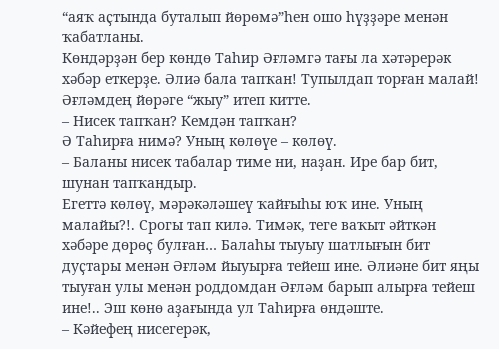“аяҡ аҫтында буталып йөрөмә”һен ошо һүҙҙәре менән ҡабатланы.
Көндәрҙән бер көндө Таһир Әғләмгә тағы ла хәтәрерәк хәбәр еткерҙе. Әлиә бала тапҡан! Тупылдап торған малай! Әғләмдең йөрәге “жыу” итеп китте.
– Нисек тапҡан? Кемдән тапҡан?
Ә Таһирға нимә? Уның көлөүе – көлөү.
– Баланы нисек табалар тиме ни, наҙан. Ире бар бит, шунан тапҡандыр.
Егеттә көлөү, мәрәкәләшеү ҡайғыһы юҡ ине. Уның малайы?!. Срогы тап килә. Тимәк, теге ваҡыт әйткән хәбәре дөрөҫ булған… Балаһы тыуыу шатлығын бит дуҫтары менән Әғләм йыуырға тейеш ине. Әлиәне бит яңы тыуған улы менән роддомдан Әғләм барып алырға тейеш ине!.. Эш көнө аҙағында ул Таһирға өндәште.
– Кәйефең нисегерәк,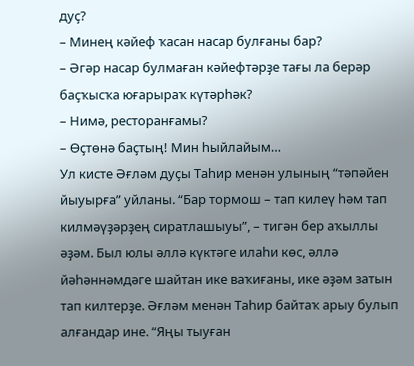дуҫ?
– Минең кәйеф ҡасан насар булғаны бар?
– Әгәр насар булмаған кәйефтәрҙе тағы ла берәр баҫҡысҡа юғарыраҡ күтәрһәк?
– Нимә, ресторанғамы?
– Өҫтөнә баҫтың! Мин һыйлайым…
Ул кисте Әғләм дуҫы Таһир менән улының “тәпәйен йыуырға” уйланы. “Бар тормош – тап килеү һәм тап килмәүҙәрҙең сиратлашыуы”, – тигән бер аҡыллы әҙәм. Был юлы әллә күктәге илаһи көс, әллә йәһәннәмдәге шайтан ике ваҡиғаны, ике әҙәм затын тап килтерҙе. Әғләм менән Таһир байтаҡ арыу булып алғандар ине. “Яңы тыуған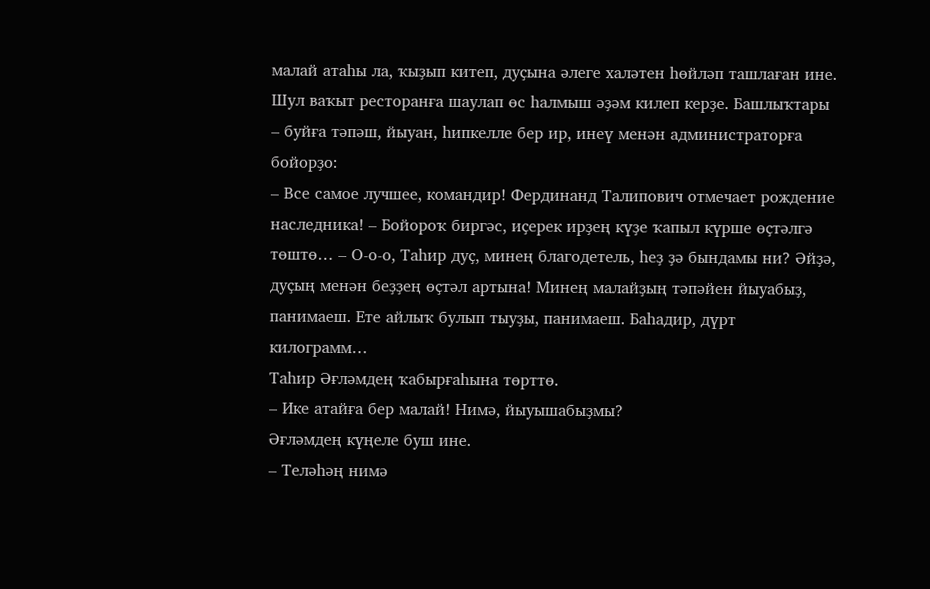малай атаһы ла, ҡыҙып китеп, дуҫына әлеге халәтен һөйләп ташлаған ине. Шул ваҡыт ресторанға шаулап өс һалмыш әҙәм килеп керҙе. Башлыҡтары – буйға тәпәш, йыуан, һипкелле бер ир, инеү менән администраторға бойорҙо:
– Все самое лучшее, командир! Фердинанд Талипович отмечает рождение наследника! – Бойороҡ биргәс, иҫерек ирҙең күҙе ҡапыл күрше өҫтәлгә төштө… – О-о-о, Таһир дуҫ, минең благодетель, һеҙ ҙә бындамы ни? Әйҙә, дуҫың менән беҙҙең өҫтәл артына! Минең малайҙың тәпәйен йыуабыҙ, панимаеш. Ете айлыҡ булып тыуҙы, панимаеш. Баһадир, дүрт килограмм…
Таһир Әғләмдең ҡабырғаһына төрттө.
– Ике атайға бер малай! Нимә, йыуышабыҙмы?
Әғләмдең күңеле буш ине.
– Теләһәң нимә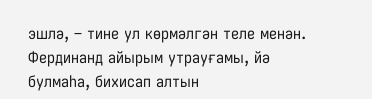эшлә, – тине ул көрмәлгән теле менән.
Фердинанд айырым утрауғамы, йә булмаһа, бихисап алтын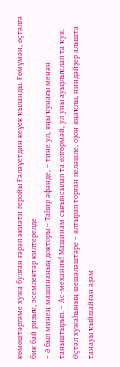көмөштәргәме хужа булған ғәрәп әкиәти геройы Ғәләүетдин кеүек ҡыланды. Ғөмүмән, өҫтәлгә бик бай ризыҡ, эсемлектәр килтерелде
– Ә был минең машинаның докторы – Таһир әфәнде, – тине ул, яңы ҡунағы менән таныштырып. – Ас-механик! Машинам сығынсылап та өлгөрмәй, ул уны ауыҙлыҡлап та ҡуя.
Өҫтәл хужаһының шешәләштәре – ялтырап торған пеләшле, оҙон яңаҡлы, ниндәйҙер алышта танауы ҡыйшайған әҙәм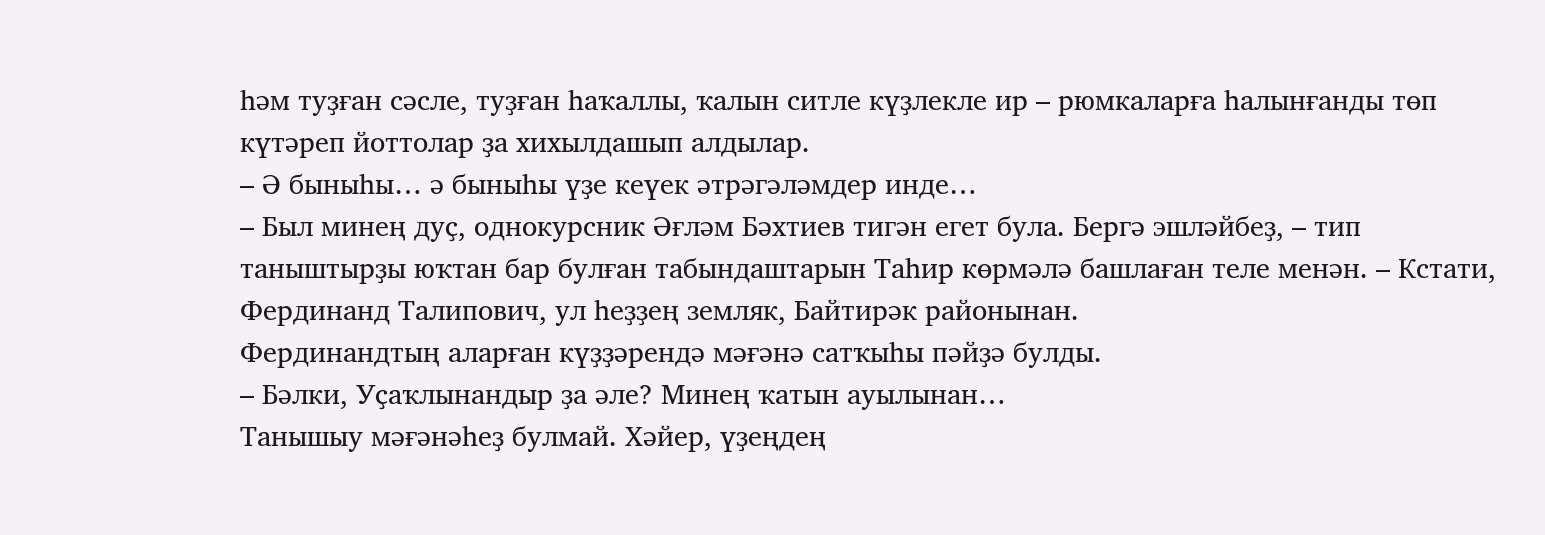һәм туҙған сәсле, туҙған һаҡаллы, ҡалын ситле күҙлекле ир – рюмкаларға һалынғанды төп күтәреп йоттолар ҙа хихылдашып алдылар.
– Ә быныһы… ә быныһы үҙе кеүек әтрәгәләмдер инде…
– Был минең дуҫ, однокурсник Әғләм Бәхтиев тигән егет була. Бергә эшләйбеҙ, – тип таныштырҙы юҡтан бар булған табындаштарын Таһир көрмәлә башлаған теле менән. – Кстати, Фердинанд Талипович, ул һеҙҙең земляк, Байтирәк районынан.
Фердинандтың аларған күҙҙәрендә мәғәнә сатҡыһы пәйҙә булды.
– Бәлки, Уҫаҡлынандыр ҙа әле? Минең ҡатын ауылынан…
Танышыу мәғәнәһеҙ булмай. Хәйер, үҙеңдең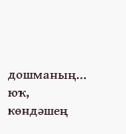дошманың… юҡ, көндәшең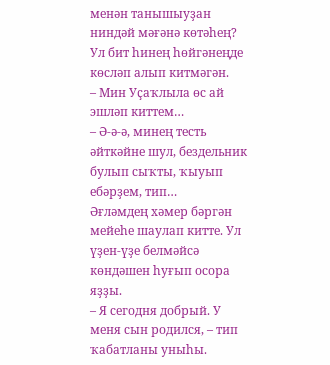менән танышыуҙан ниндәй мәғәнә көтәһең? Ул бит һинең һөйгәнеңде көсләп алып китмәгән.
– Мин Уҫаҡлыла өс ай эшләп киттем…
– Ә-ә-ә, минең тесть әйткәйне шул, бездельник булып сыҡты, ҡыуып ебәрҙем, тип…
Әғләмдең хәмер бәргән мейеһе шаулап китте. Ул үҙен-үҙе белмәйсә көндәшен һуғып осора яҙҙы.
– Я сегодня добрый. У меня сын родился, – тип ҡабатланы уныһы.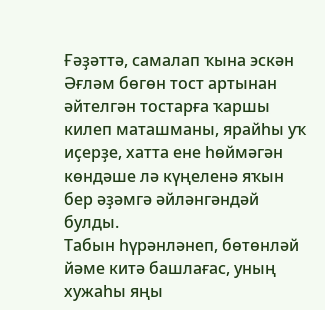Ғәҙәттә, самалап ҡына эскән Әғләм бөгөн тост артынан әйтелгән тостарға ҡаршы килеп маташманы, ярайһы уҡ иҫерҙе, хатта ене һөймәгән көндәше лә күңеленә яҡын бер әҙәмгә әйләнгәндәй булды.
Табын һүрәнләнеп, бөтөнләй йәме китә башлағас, уның хужаһы яңы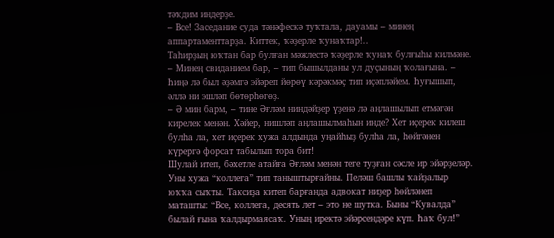тәҡдим индерҙе.
– Все! Заседание суда тәнәфескә туҡтала, дауамы – минең аппартаменттарҙа. Киттек, ҡәҙерле ҡунаҡтар!..
Таһирҙың юҡтан бар булған мәжлестә ҡәҙерле ҡунаҡ булғыһы килмәне.
– Минең свиданием бар, – тип бышылданы ул дуҫының ҡолағына. – Һиңә лә был әҙәмгә эйәреп йөрөү кәрәкмәҫ тип иҫәпләйем. Һуғышып, әллә ни эшләп бөтөрһөгөҙ.
– Ә мин барм, – тине Әғләм ниндәйҙер үҙенә лә аңлашылып етмәгән кирелек менән. Хәйер, нишләп аңлашылмаһын инде? Хет иҫерек килеш булһа ла, хет иҫерек хужа алдында уңайһыҙ булһа ла, һөйгәнен күрергә форсат табылып тора бит!
Шулай итеп, бәхетле атайға Әғләм менән теге туҙған сәсле ир эйәрҙеләр. Уны хужа “коллега” тип таныштырғайны. Пеләш башлы ҡайҙалыр юҡҡа сыҡты. Таксиҙа китеп барғанда адвокат ниҙер һөйләнеп маташты: “Все, коллега, десять лет – это не шутка. Быны “Кувалда” былай ғына ҡалдырмаясаҡ. Уның иректә эйәрсендәре күп. Һаҡ бул!”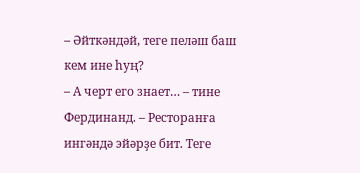– Әйткәндәй, теге пеләш баш кем ине һуң?
– А черт его знает… – тине Фердинанд. – Ресторанға ингәндә эйәрҙе бит. Теге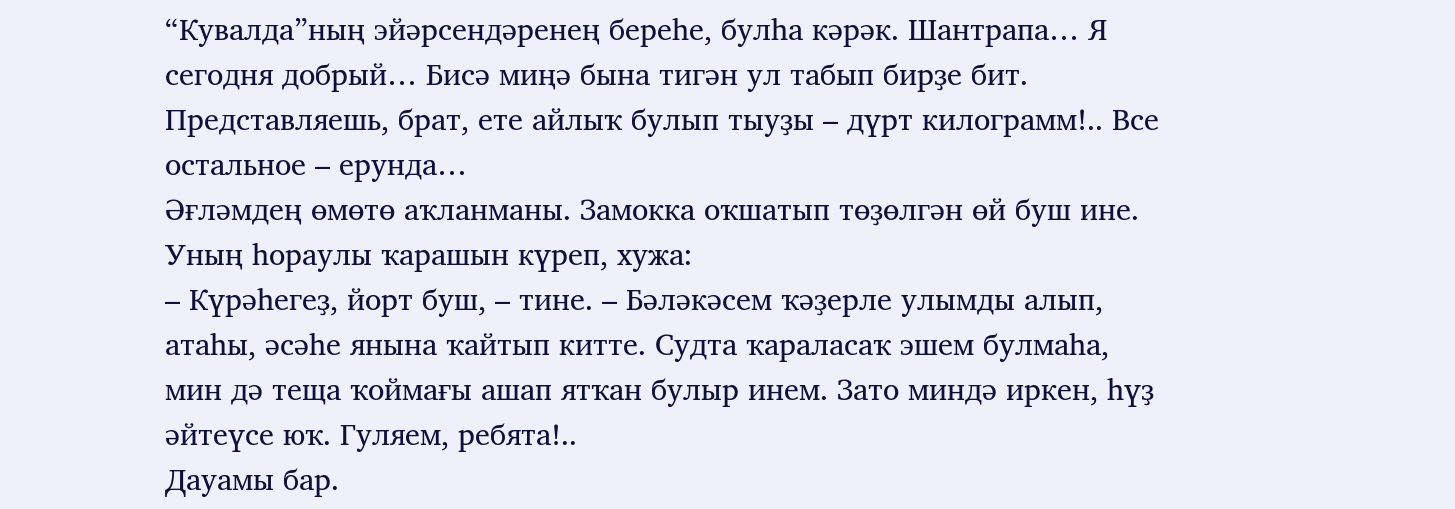“Кувалда”ның эйәрсендәренең береһе, булһа кәрәк. Шантрапа… Я сегодня добрый… Бисә миңә бына тигән ул табып бирҙе бит. Представляешь, брат, ете айлыҡ булып тыуҙы – дүрт килограмм!.. Все остальное – ерунда…
Әғләмдең өмөтө аҡланманы. Замокка оҡшатып төҙөлгән өй буш ине. Уның һораулы ҡарашын күреп, хужа:
– Күрәһегеҙ, йорт буш, – тине. – Бәләкәсем ҡәҙерле улымды алып, атаһы, әсәһе янына ҡайтып китте. Судта ҡараласаҡ эшем булмаһа, мин дә теща ҡоймағы ашап ятҡан булыр инем. Зато миндә иркен, һүҙ әйтеүсе юҡ. Гуляем, ребята!..
Дауамы бар.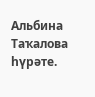Альбина Таҡалова һүрәте.